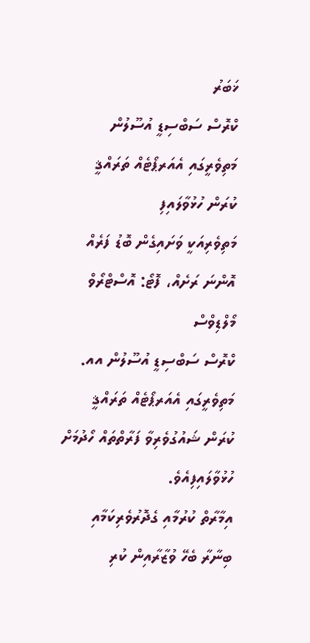ޚަބަރު
ކްރޮސް ސަބްސިޑީ އުސޫލުން މަތިވެރީގައި އެއަރޕޯޓެއް ތަރައްޤީ ކުރަން ހުޅުވާލައިފި
މަތިވެރިއަކީ ވަށައިގެން ބޮޑު ފަރެއް އޮންނަ ރަށެއް، ފޮޓޯ: އޮސްޓްރޯވް މޯލްޑިވްސް
ކްރޮސް ސަބްސިޑީ އުސޫލުން އއ. މަތިވެރީގައި އެއަރޕޯޓެއް ތަރައްޤީ ކުރަން ޝައުގުވެރިވާ ފަރާތްތައް ހޯދުމަށް ހުޅުވާލައިފިއެވެ.
އިމާރާތް ކުރުމާއި ގެދޮރުވެރިކަމާއި ބިނާރާ ބެހޭ ވުޒާރާއިން ކުރި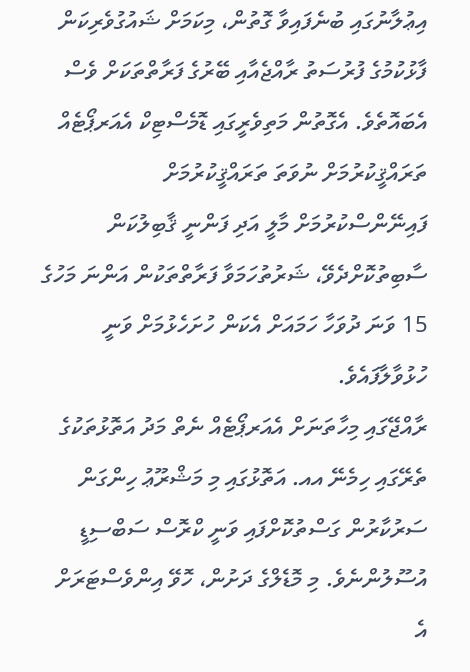އިޢުލާނުގައި ބުނެފައިވާ ގޮތުން، މިކަމަށް ޝައުގުވެރިކަން ފާޅުކުމުގެ ފުރުސަތު ރާއްޖެއާއި ބޭރުގެ ފަރާތްތަކަށް ވެސް އެބައޮތެވެ. އެގޮތުން މަތިވެރީގައި ޑޮމެސްޓިކް އެއަރޕޯޓެއް ތަރައްޤީކުރުމަށް ނުވަތަ ތަރައްޤީކުރުމަށް ފައިނޭންސްކުރުމަށް މާލީ އަދި ފަންނީ ޤާބިލުކަން ސާބިތުކޮށްދެވޭ، ޝަރުތުހަމަވާ ފަރާތްތަކުން އަންނަ މަހުގެ 15 ވަނަ ދުވަހާ ހަމައަށް އެކަން ހުށަހެޅުމަށް ވަނީ ހުޅުވާލާފައެވެ.
ރާއްޖޭގައި މިހާތަނަށް އެއަރޕޯޓެއް ނެތް މަދު އަތޮޅުތަކުގެ ތެރޭގައި ހިމެނޭ އއ. އަތޮޅުގައި މި މަޝްރޫޢު ހިންގަން ސަރުކާރުން ގަސްތުކޮށްފައި ވަނީ ކްރޮސް ސަބްސިޑީ އުސޫލުންނެވެ. މި މޮޑެލްގެ ދަށުން، ހޮވޭ އިންވެސްޓަރަށް އެ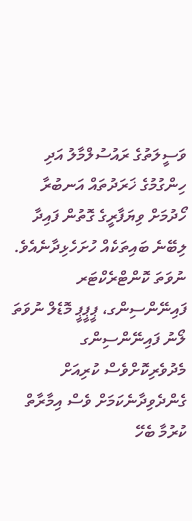ވަސީލަތުގެ ރައުސުލްމާލު އަދި ހިންގުމުގެ ޚަރަދުތައް އަނބުރާ ހޯދުމަށް ވިޔަފާރީގެ ގޮތުން ފައިދާ ލިބޭނެ ބައިތަކެއް ހުށަހެޅިދާނެއެވެ. ނުވަތަ ކޮންޓްރެކްޓަރ ފައިނޭންސިންގ، ޕީޕީޕީ މޮޑެލް ނުވަތަ ލޯނު ފައިނޭންސިންގ މެދުވެރިކޮށްވެސް ކުރިއަށް ގެންދެވިދާނެކަމަށް ވެސް އިމާރާތް ކުރުމާ ބެހޭ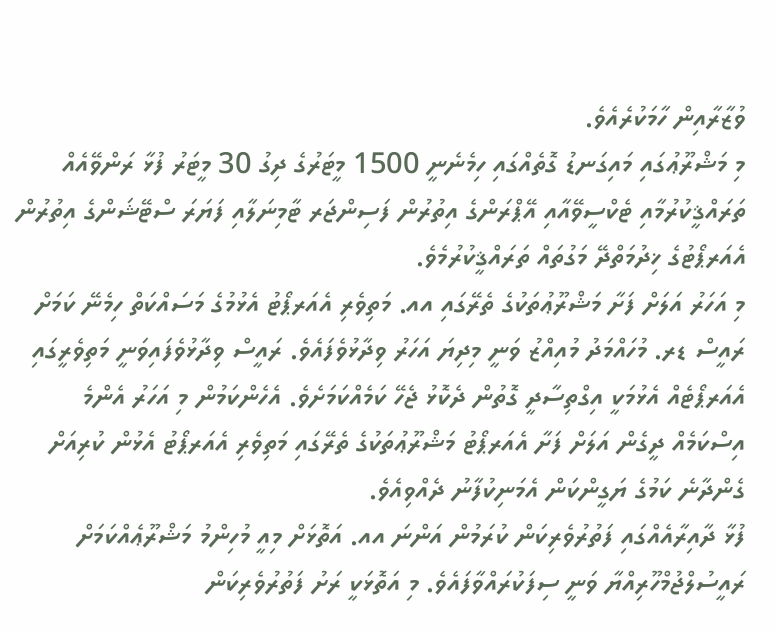ވުޒާރާއިން ހާމަކުރެއެވެ.
މި މަޝްރޫޢުގައި މައިގަނޑު ގޮތެއްގައި ހިމެނެނީ 1500 މީޓަރުގެ ދިގު 30 މީޓަރު ފުޅާ ރަންވޭއެއް ތަރައްޤީކުރުމާއި ޓެކްސީވޭއާއި އޭޕްރަންގެ އިތުރުން ފަސިންޖަރ ޓާމިނަލާއި ފަޔަރަ ސްޓޭޝަންގެ އިތުރުން އެއަރޕޯޓުގެ ޚިދުމަތްދޭ މަގުތައް ތަރައްޤީކުރުމެވެ.
މި އަހަރު އަލަށް ފަށާ މަޝްރޫޢުތަކުގެ ތެރޭގައި އއ. މަތިވެރި އެއަރޕޯޓު އެޅުމުގެ މަސައްކަތް ހިމެނޭ ކަމަށް ރައީސް ޑރ. މުހައްމަދު މުއިއްޒު ވަނީ މިދިޔަ އަހަރު ވިދާޅުވެފައެވެ. ރައީސް ވިދާޅުވެފައިވަނީ މަތިވެރީގައި އެއަރޕޯޓެއް އެޅުމަކީ އިގްތިސާދީ ގޮތުން ދެކޮޅު ޖެހޭ ކަމެއްކަމަށެވެ. އެހެންކަމުން މި އަހަރު އެންމެ އިސްކަމެއް ދީގެން އަލަށް ފަށާ އެއަރޕޯޓު މަޝްރޫޢުތަކުގެ ތެރޭގައި މަތިވެރި އެއަރޕޯޓު އެޅުން ކުރިއަށް ގެންދާނެ ކަމުގެ ޔަގީންކަން އެމަނިކުފާނު ދެއްވިއެވެ.
ފުޅާ ދާއިރާއެއްގައި ފަތުރުވެރިކަން ކުރަމުން އަންނަ އއ. އަތޮޅަށް މިއީ މުހިންމު މަޝްރޫޢެއްކަމަށް ރައީސުލްޖުމްހޫރިއްޔާ ވަނީ ސިފަކުރައްވާފައެވެ. މި އަތޮޅަކީ ރަށު ފަތުރުވެރިކަން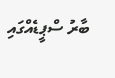ބާރު ސްޕީޑެއްގައި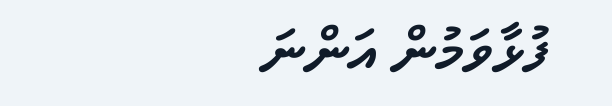ފުޅާވަމުން އަންނަ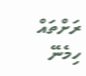ރަށްތައް ހިމެނޭ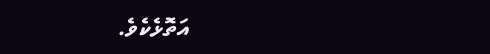އަތޮޅެކެވެ.